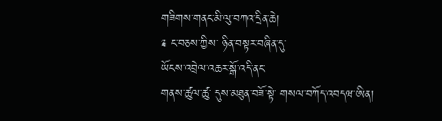གཟིགས་གནང་མི་ལུ་བཀའ་དྲིན་ཆེ།
༉ ང་བཅས་ཀྱིས་ ཉིན་བསྟར་བཞིན་དུ་
ཡོངས་འབྲེལ་འཆར་སྒོ་འདི་ནང་
གནས་ཚུལ་ཚུ་ དུས་མཐུན་བཟོ་སྟེ་ གསལ་བཀོད་འབདཝ་ཨིན།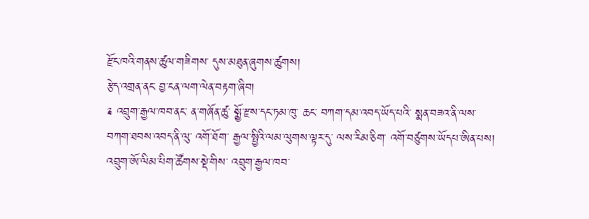རྫོང་ཁའི་གནས་ཚུལ་གཟིགས་ དུས་མཐུན་ཞུགས་ཚུགས།
རྩེད་འགྲན་ནང་ བྱ་ངན་ལག་ལེན་བརྟག་ཞིབ།
༉ འབྲུག་རྒྱལ་ཁབ་ནང་ ན་གཞོན་ཚུ་ སྨྱོ་རྫས་དང་ཏམ་ཁུ་ ཆང་ བཀག་དམ་འབད་ཡོད་པའི་ སྨན་བཟའ་ནི་ལས་ བཀག་ཐབས་འབད་ནི་ལུ་ འགོ་ཐོག་ རྒྱལ་སྤྱིའི་ལམ་ལུགས་ལྟར་དུ་ ལས་རིམ་ཅིག་ འགོ་བཙུགས་ཡོདཔ་ཨིན་པས།
འབྲུག་ཨོ་ལིམ་པིག་ཚོགས་སྡེ་གིས་ འབྲུག་རྒྱལ་ཁབ་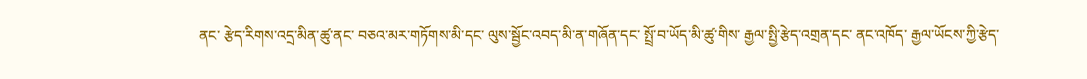ནང་ རྩེད་རིགས་འདྲ་མིན་ཚུ་ནང་ བཅའ་མར་གཏོགས་མི་དང་ ལུས་སྦྱོང་འབད་མི་ན་གཞོན་དང་ སྤྲོ་བ་ཡོད་མི་ཚུ་གིས་ རྒྱལ་སྤྱི་རྩེད་འགྲན་དང་ ནང་འཁོད་ རྒྱལ་ཡོངས་ཀྱི་རྩེད་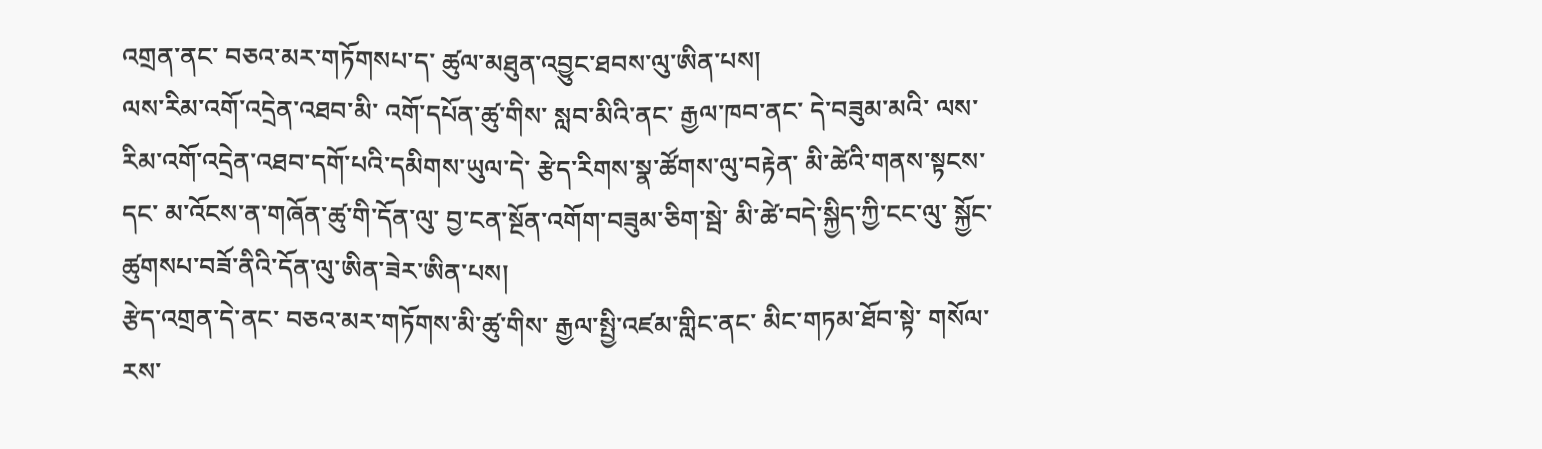འགྲན་ནང་ བཅའ་མར་གཏོགསཔ་ད་ ཚུལ་མཐུན་འབྱུང་ཐབས་ལུ་ཨིན་པས།
ལས་རིམ་འགོ་འདྲེན་འཐབ་མི་ འགོ་དཔོན་ཚུ་གིས་ སླབ་མིའི་ནང་ རྒྱལ་ཁབ་ནང་ དེ་བཟུམ་མའི་ ལས་རིམ་འགོ་འདྲེན་འཐབ་དགོ་པའི་དམིགས་ཡུལ་དེ་ རྩེད་རིགས་སྣ་ཚོགས་ལུ་བརྟེན་ མི་ཚེའི་གནས་སྟངས་དང་ མ་འོངས་ན་གཞོན་ཚུ་གི་དོན་ལུ་ བྱ་ངན་སྔོན་འགོག་བཟུམ་ཅིག་སྦེ་ མི་ཚེ་བདེ་སྐྱིད་ཀྱི་ངང་ལུ་ སྐྱོང་ཚུགསཔ་བཟོ་ནིའི་དོན་ལུ་ཨིན་ཟེར་ཨིན་པས།
རྩེད་འགྲན་དེ་ནང་ བཅའ་མར་གཏོགས་མི་ཚུ་གིས་ རྒྱལ་སྤྱི་འཛམ་གླིང་ནང་ མིང་གཏམ་ཐོབ་སྟེ་ གསོལ་རས་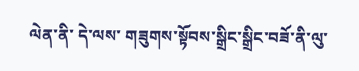ལེན་ནི་ དེ་ལས་ གཟུགས་སྟོབས་སྒྲིང་སྒྲིང་བཟོ་ནི་ལུ་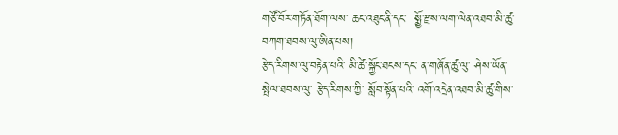གཙོ་བོར་གཏོན་ཐོག་ལས་ ཆང་འཐུང་ནི་དང་  སྨྱོ་རྫས་ལག་ལེན་འཐབ་མི་ཚུ་ བཀག་ཐབས་ལུ་ཨིན་པས།
རྩེད་རིགས་ལུ་བརྟེན་པའི་ མི་ཚེ་སྐྱོང་ཐངས་དང་ ན་གཞོན་ཚུ་ལུ་ ཤེས་ཡོན་སྤེལ་ཐབས་ལུ་ རྩེད་རིགས་ཀྱི་ སློབ་སྟོན་པའི་ འགོ་འདྲེན་འཐབ་མི་ཚུ་གིས་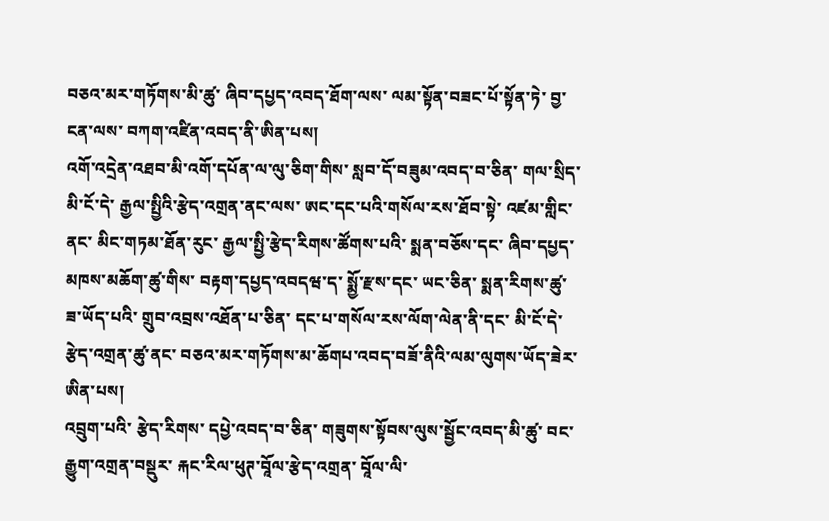བཅའ་མར་གཏོགས་མི་ཚུ་ ཞིབ་དཔྱད་འབད་ཐོག་ལས་ ལམ་སྟོན་བཟང་པོ་སྟོན་ཏེ་ བྱ་ངན་ལས་ བཀག་འཛིན་འབད་ནི་ཨིན་པས།
འགོ་འདྲེན་འཐབ་མི་འགོ་དཔོན་ལ་ལུ་ཅིག་གིས་ སླབ་དོ་བཟུམ་འབད་བ་ཅིན་ གལ་སྲིད་ མི་ངོ་དེ་ རྒྱལ་སྤྱིའི་རྩེད་འགྲན་ནང་ལས་ ཨང་དང་པའི་གསོལ་རས་ཐོབ་སྟེ་ འཛམ་གླིང་ནང་ མིང་གཏམ་ཐོན་རུང་ རྒྱལ་སྤྱི་རྩེད་རིགས་ཚོགས་པའི་ སྨན་བཅོས་དང་ ཞིབ་དཔྱད་མཁས་མཆོག་ཚུ་གིས་ བརྟག་དཔྱད་འབདཝ་ད་ སྨྱོ་རྫས་དང་ ཡང་ཅིན་ སྨན་རིགས་ཚུ་ ཟ་ཡོད་པའི་ གྲུབ་འབྲས་འཐོན་པ་ཅིན་ དང་པ་གསོལ་རས་ལོག་ལེན་ནི་དང་ མི་ངོ་དེ་ རྩེད་འགྲན་ཚུ་ནང་ བཅའ་མར་གཏོགས་མ་ཆོགཔ་འབད་བཟོ་ནིའི་ལམ་ལུགས་ཡོད་ཟེར་ཨིན་པས།
འབྲུག་པའི་ རྩེད་རིགས་ དཔྱེ་འབད་བ་ཅིན་ གཟུགས་སྟོབས་ལུས་སྦྱོང་འབད་མི་ཚུ་ བང་རྒྱུག་འགྲན་བསྡུར་ རྐང་རིལ་ཕུཊ་བཱོལ་རྩེད་འགྲན་ བཱོལ་ལི་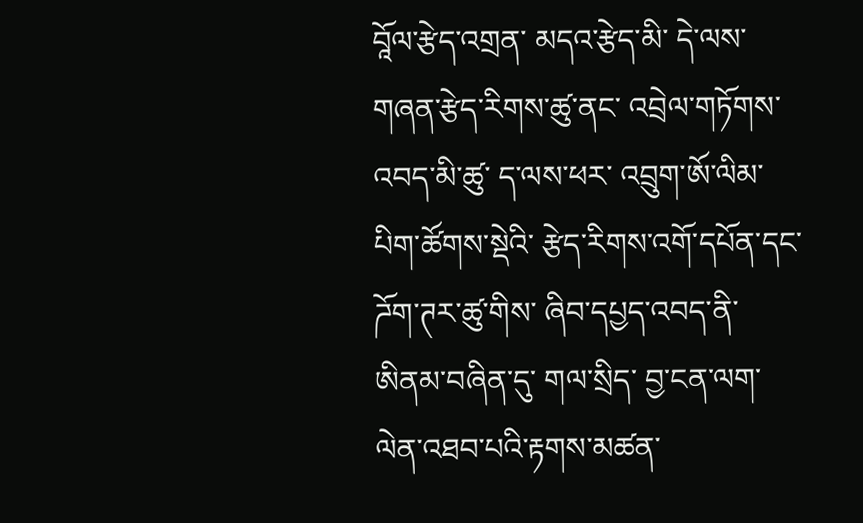བཱོལ་རྩེད་འགྲན་ མདའ་རྩེད་མི་ དེ་ལས་ གཞན་རྩེད་རིགས་ཚུ་ནང་ འབྲེལ་གཏོགས་འབད་མི་ཚུ་ ད་ལས་ཕར་ འབྲུག་ཨོ་ལིམ་པིག་ཚོགས་སྡེའི་ རྩེད་རིགས་འགོ་དཔོན་དང་ ཌོག་ཊར་ཚུ་གིས་ ཞིབ་དཔྱད་འབད་ནི་ཨིནམ་བཞིན་དུ་ གལ་སྲིད་ བྱ་ངན་ལག་ལེན་འཐབ་པའི་རྟགས་མཚན་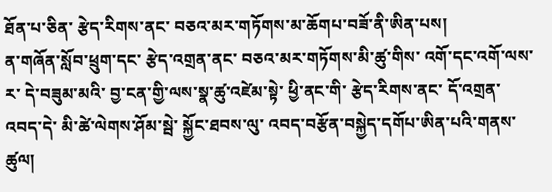ཐོན་པ་ཅིན་ རྩེད་རིགས་ནང་ བཅའ་མར་གཏོགས་མ་ཆོགཔ་བཟོ་ནི་ཨིན་པས།
ན་གཞོན་སློབ་ཕྲུག་དང་ རྩེད་འགྲན་ནང་ བཅའ་མར་གཏོགས་མི་ཚུ་གིས་ འགོ་དང་འགོ་ལས་ར་ དེ་བཟུམ་མའི་ བྱ་ངན་གྱི་ལས་སྣ་ཚུ་འཛེམ་སྟེ་ ཕྱི་ནང་གི་ རྩེད་རིགས་ནང་ དོ་འགྲན་འབད་དེ་ མི་ཚེ་ལེགས་ཤོམ་སྦེ་ སྐྱོང་ཐབས་ལུ་ འབད་བརྩོན་བསྐྱེད་དགོཔ་ཨིན་པའི་གནས་ཚུལ།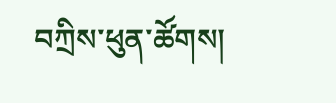བཀྲིས་ཕུན་ཚོགས།